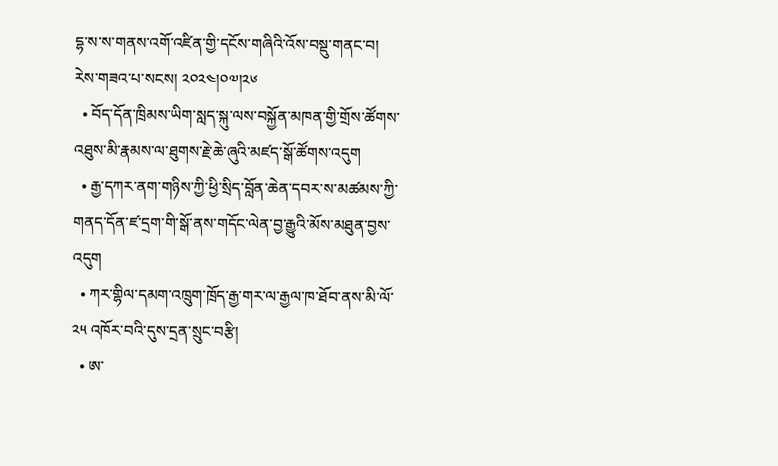དྷ་ས་ས་གནས་འགོ་འཛིན་གྱི་དངོས་གཞིའི་འོས་བསྡུ་གནང་བ།
རེས་གཟའ་པ་སངས། ༢༠༢༤།༠༧།༢༦
  • བོད་དོན་ཁྲིམས་ཡིག་སླད་སྐུ་ལས་བསྐྱོན་མཁན་གྱི་གྲོས་ཚོགས་འཐུས་མི་རྣམས་ལ་ཐུགས་རྗེ་ཆེ་ཞུའི་མཛད་སྒོ་ཚོགས་འདུག
  • རྒྱ་དཀར་ནག་གཉིས་ཀྱི་ཕྱི་སྲིད་བློན་ཆེན་དབར་ས་མཚམས་ཀྱི་གནད་དོན་ཛ་དྲག་གི་སྒོ་ནས་གདོང་ལེན་བྱ་རྒྱུའི་མོས་མཐུན་བྱས་འདུག
  • ཀར་གྷིལ་དམག་འཁྲུག་ཁྲོད་རྒྱ་གར་ལ་རྒྱལ་ཁ་ཐོབ་ནས་མི་ལོ་ ༢༥ འཁོར་བའི་དུས་དྲན་སྲུང་བརྩི།
  • ཨ་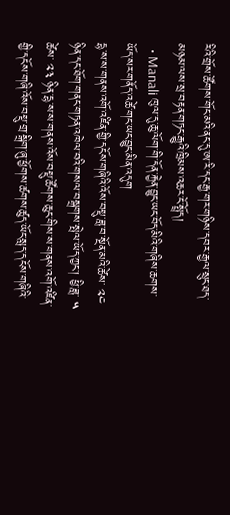རིའི་གྲོས་ཚོགས་གོང་མའི་ནང་དུ་ཨ་རི་དང་རྒྱ་གར་གཉིས་དབར་རྒྱལ་སྲུང་ཐད་མཉམ་ལས་སྲ་བརྟན་གཏང་རྒྱུའི་ཁྲིམས་འཆར་ངོ་སྤྲོད།
  • Manali ཁུལ་དུ་ཆུ་ལོག་གི་དོན་རྐྱེན་བྱུང་ཡང་བོད་མིའི་གཞིས་ཆགས་ཡོད་སར་གནོད་འཚེ་གང་ཡང་བྱུང་མིན་འདུག
དྷ་ས་ས་གནས་འགོ་འཛིན་གྱི་དངོས་གཞིའི་འོས་བསྡུ་ཟླ་བ་སྔོན་མའི་ཚེས་ ༢༤ ཉིན་དང་ཐོག་གནང་གཏན་འཁེལ་བའི་གསལ་བསྒྲགས་སྤེལ་ཡོད་ཀྱང་། ཕྱི་ཟླ་ ༥ ཚེས་ ༢༣ ཉིན་དྷ་ས་ས་གནས་འོས་བསྡུ་ཚོགས་ཆུང་གིས་ས་གནས་འགོ་འཛིན་གྱི་དངོས་གཞི་འོས་བསྡུ་གྲ་སྒྲིག་ཞུ་ཕྱོགས་ཚགས་ཚུད་ཡོང་སླད་དངོས་གཞིའི་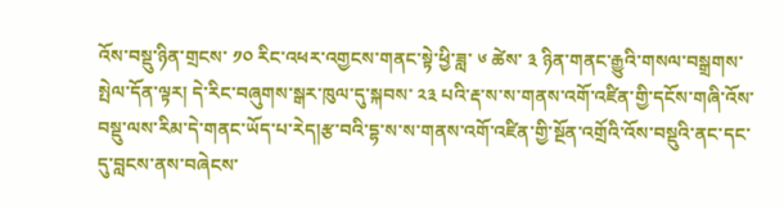འོས་བསྡུ་ཉིན་གྲངས་ ༡༠ རིང་འཕར་འགྱངས་གནང་སྟེ་ཕྱི་ཟླ་ ༦ ཚེས་ ༣ ཉིན་གནང་རྒྱུའི་གསལ་བསྒྲགས་སྤེལ་དོན་ལྟར། དེ་རིང་བཞུགས་སྒར་ཁུལ་དུ་སྐབས་ ༢༣ པའི་རྡ་ས་ས་གནས་འགོ་འཛིན་གྱི་དངོས་གཞི་འོས་བསྡུ་ལས་རིམ་དེ་གནང་ཡོད་པ་རེད།རྩ་བའི་དྷ་ས་ས་གནས་འགོ་འཛིན་གྱི་སྔོན་འགྲོའི་འོས་བསྡུའི་ནང་དང་དུ་བླངས་ནས་བཞེངས་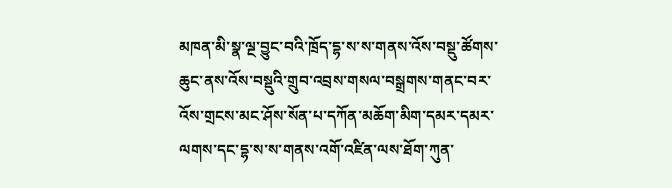མཁན་མི་སྣ་ལྔ་བྱུང་བའི་ཁྲོད་དྷ་ས་ས་གནས་འོས་བསྡུ་ཚོགས་ཆུང་ནས་འོས་བསྡུའི་གྲུབ་འབྲས་གསལ་བསྒྲགས་གནང་བར་འོས་གྲངས་མང་ཤོས་སོན་པ་དཀོན་མཆོག་མིག་དམར་དམར་ལགས་དང་དྷ་ས་ས་གནས་འགོ་འཛིན་ལས་ཐོག་ཀུན་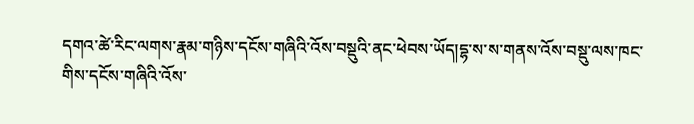དགའ་ཚེ་རིང་ལགས་རྣམ་གཉིས་དངོས་གཞིའི་འོས་བསྡུའི་ནང་ཕེབས་ཡོད།དྷ་ས་ས་གནས་འོས་བསྡུ་ལས་ཁང་གིས་དངོས་གཞིའི་འོས་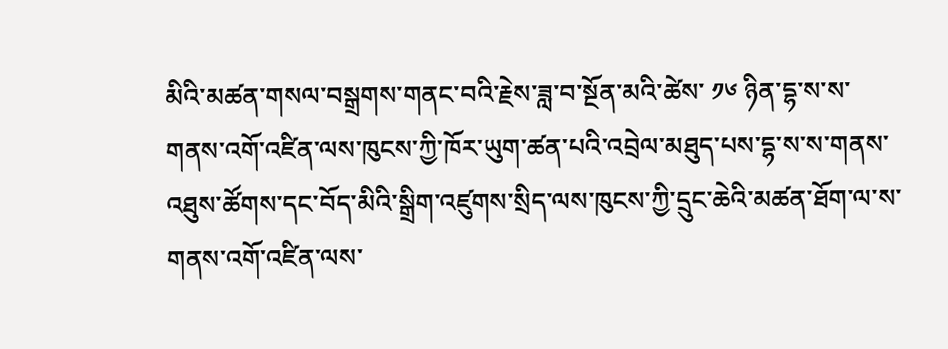མིའི་མཚན་གསལ་བསྒྲགས་གནང་བའི་རྗེས་ཟླ་བ་སྔོན་མའི་ཚེས་ ༡༦ ཉིན་དྷ་ས་ས་གནས་འགོ་འཛིན་ལས་ཁུངས་ཀྱི་ཁོར་ཡུག་ཚན་པའི་འབྲེལ་མཐུད་པས་དྷ་ས་ས་གནས་འཐུས་ཚོགས་དང་བོད་མིའི་སྒྲིག་འཛུགས་སྲིད་ལས་ཁུངས་ཀྱི་དྲུང་ཆེའི་མཚན་ཐོག་ལ་ས་གནས་འགོ་འཛིན་ལས་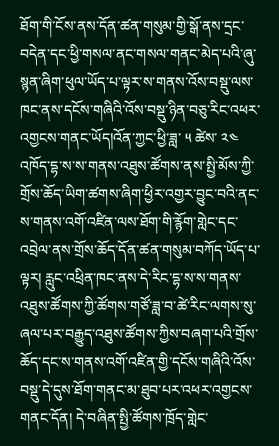ཐོག་གི་ངོས་ནས་དོན་ཚན་གསུམ་གྱི་སྒོ་ནས་དྲང་བདེན་དང་ཕྱི་གསལ་ནང་གསལ་གནང་མེད་པའི་ཞུ་སྙན་ཞིག་ཕུལ་ཡོད་པ་ལྟར་ས་གནས་འོས་བསྡུ་ལས་ཁང་ནས་དངོས་གཞིའི་འོས་བསྡུ་ཉིན་བཅུ་རིང་འཕར་འགྱངས་གནང་ཡོད།འོན་ཀྱང་ཕྱི་ཟླ་ ༥ ཚེས་ ༢༤ འཁོད་དྷ་ས་ས་གནས་འཐུས་ཚོགས་ནས་སྤྱི་མོས་ཀྱི་གྲོས་ཆོད་ཡིག་ཚགས་ཞིག་ཕྱིར་འགྱར་བྱུང་བའི་ནང་ས་གནས་འགོ་འཛིན་ལས་ཐོག་གི་རྙོག་གླེང་དང་འབྲེལ་ནས་གྲོས་ཆོད་དོན་ཚན་གསུམ་བཀོད་ཡོད་པ་ལྟར། རླུང་འཕྲིན་ཁང་ནས་དེ་རིང་དྷ་ས་ས་གནས་འཐུས་ཚོགས་ཀྱི་ཚོགས་གཙོ་ཟླ་བ་ཚེ་རིང་ལགས་སུ་ཞལ་པར་བརྒྱུད་འཐུས་ཚོགས་ཀྱིས་བཞག་པའི་གྲོས་ཆོད་དང་ས་གནས་འགོ་འཛིན་གྱི་དངོས་གཞིའི་འོས་བསྡུ་དེ་དུས་ཐོག་གནང་མ་ཐུབ་པར་འཕར་འགྱངས་གནང་དོན། དེ་བཞིན་སྤྱི་ཚོགས་ཁྲོད་གླེང་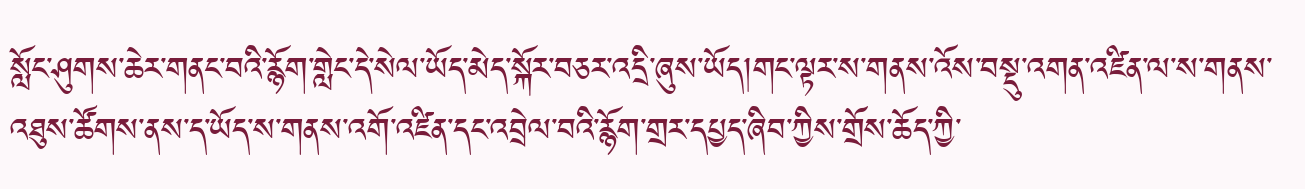སློང་ཤུགས་ཆེར་གནང་བའི་རྙོག་གླེང་དེ་སེལ་ཡོད་མེད་སྐོར་བཅར་འདྲི་ཞུས་ཡོད།གང་ལྟར་ས་གནས་འོས་བསྡུ་འགན་འཛིན་ལ་ས་གནས་འཐུས་ཚོགས་ནས་ད་ཡོད་ས་གནས་འགོ་འཛིན་དང་འབྲེལ་བའི་རྙོག་གྲར་དཔྱད་ཞིབ་ཀྱིས་གྲོས་ཆོད་ཀྱི་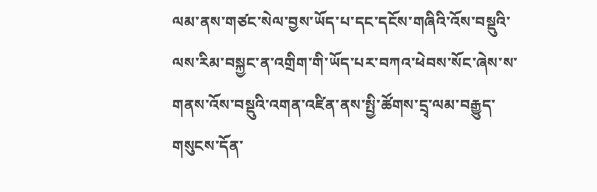ལམ་ནས་གཙང་སེལ་བྱས་ཡོད་པ་དང་དངོས་གཞིའི་འོས་བསྡུའི་ལས་རིམ་བསྐྱང་ན་འགྲིག་གི་ཡོད་པར་བཀའ་ཕེབས་སོང་ཞེས་ས་གནས་འོས་བསྡུའི་འགན་འཛིན་ནས་སྤྱི་ཚོགས་དྲྭ་ལམ་བརྒྱུད་གསུངས་དོན་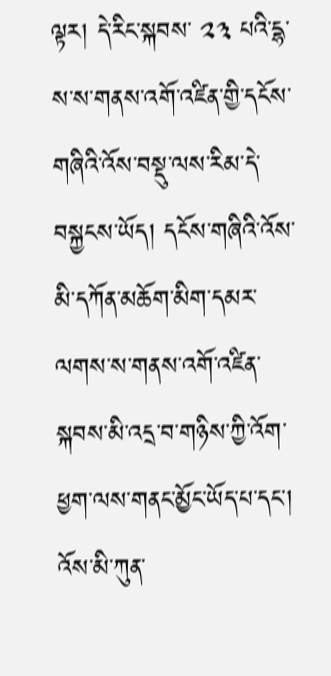ལྟར། དེ་རིང་སྐབས་ ༢༣ པའི་དྷ་ས་ས་གནས་འགོ་འཛིན་གྱི་དངོས་གཞིའི་འོས་བསྡུ་ལས་རིམ་དེ་བསྐྱངས་ཡོད། དངོས་གཞིའི་འོས་མི་དཀོན་མཆོག་མིག་དམར་ལགས་ས་གནས་འགོ་འཛིན་སྐབས་མི་འདྲ་བ་གཉིས་ཀྱི་འོག་ཕྱག་ལས་གནང་མྱོང་ཡོད་པ་དང་། འོས་མི་ཀུན་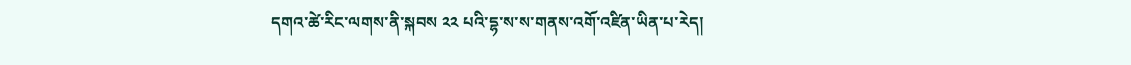དགའ་ཚེ་རིང་ལགས་ནི་སྐབས ༢༢ པའི་དྷ་ས་ས་གནས་འགོ་འཛིན་ཡིན་པ་རེད།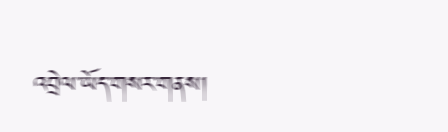འབྲེལ་ཡོད་གསར་གནས།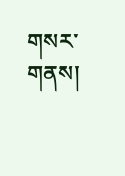གསར་གནས།